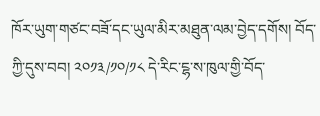ཁོར་ཡུག་གཙང་བཟོ་དང་ཡུལ་མིར་མཐུན་ལམ་བྱེད་དགོས། བོད་ཀྱི་དུས་བབ། ༢༠༡༣/༡༠/༡༨ དེ་རིང་ངྷ་ས་ཁུལ་གྱི་བོད་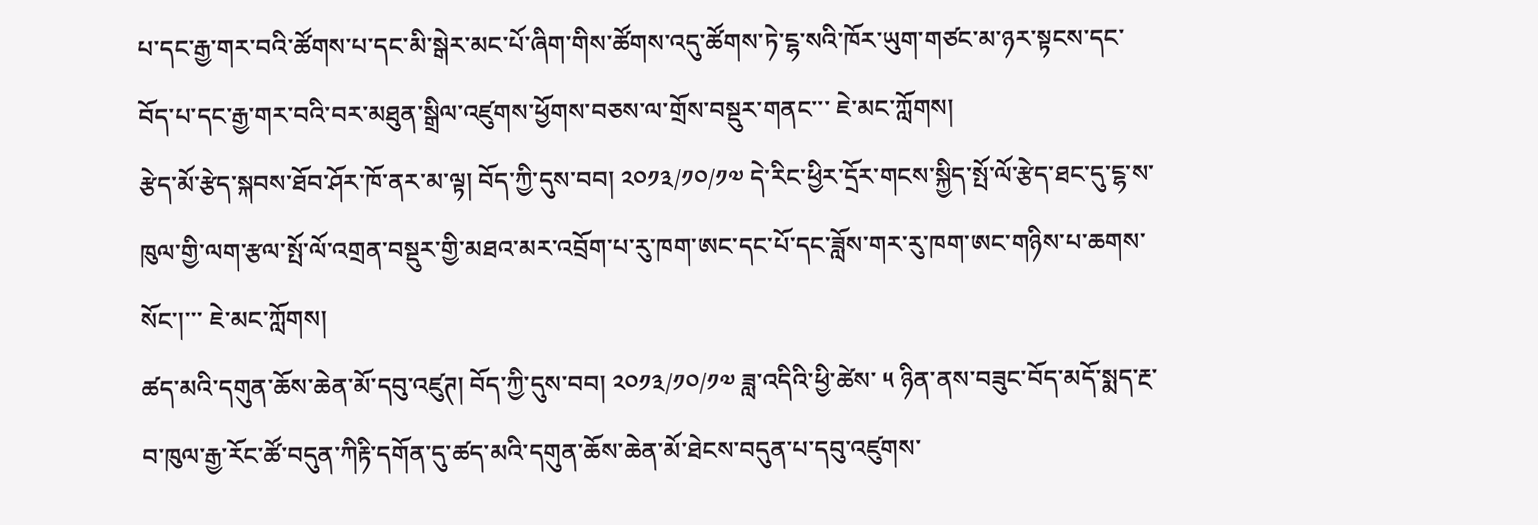པ་དང་རྒྱ་གར་བའི་ཚོགས་པ་དང་མི་སྒེར་མང་པོ་ཞིག་གིས་ཚོགས་འདུ་ཚོགས་ཏེ་ངྷ་སའི་ཁོར་ཡུག་གཙང་མ་ཉར་སྟངས་དང་བོད་པ་དང་རྒྱ་གར་བའི་བར་མཐུན་སྒྲིལ་འཛུགས་ཕྱོགས་བཅས་ལ་གྲོས་བསྡུར་གནང་་་ ཇེ་མང་ཀློགས།
རྩེད་མོ་རྩེད་སྐབས་ཐོབ་ཤོར་ཁོ་ནར་མ་ལྟ། བོད་ཀྱི་དུས་བབ། ༢༠༡༣/༡༠/༡༧ དེ་རིང་ཕྱིར་དྲོར་གངས་སྐྱིད་སྤོ་ལོ་རྩེད་ཐང་དུ་ངྷ་ས་ཁུལ་གྱི་ལག་རྩལ་སྤོ་ལོ་འགྲན་བསྡུར་གྱི་མཐའ་མར་འབྲོག་པ་རུ་ཁག་ཨང་དང་པོ་དང་ཟློས་གར་རུ་ཁག་ཨང་གཉིས་པ་ཆགས་སོང་།་་་ ཇེ་མང་ཀློགས།
ཚད་མའི་དགུན་ཆོས་ཆེན་མོ་དབུ་འཛུཊ། བོད་ཀྱི་དུས་བབ། ༢༠༡༣/༡༠/༡༧ ཟླ་འདིའི་ཕྱི་ཚེས་ ༥ ཉིན་ནས་བཟུང་བོད་མདོ་སྨད་རྔ་བ་ཁུལ་རྒྱ་རོང་ཚོ་བདུན་ཀིརྟི་དགོན་དུ་ཚད་མའི་དགུན་ཆོས་ཆེན་མོ་ཐེངས་བདུན་པ་དབུ་འཛུགས་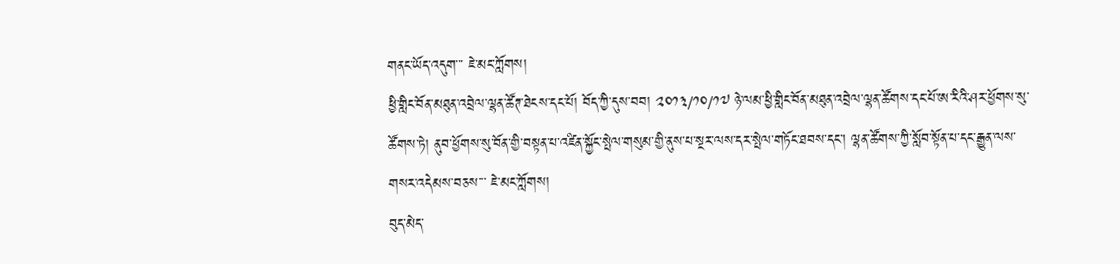གནང་ཡོད་འདུག་་་ ཇེ་མང་ཀློགས།
ཕྱི་གླིང་བོན་མཐུན་འབྲེལ་ལྷན་ཚོཊ་ཐེངས་དང་པོ། བོད་ཀྱི་དུས་བབ། ༢༠༡༣/༡༠/༡༧ ཉེ་ལམ་ཕྱི་གླིང་བོན་མཐུན་འབྲེལ་ལྷན་ཚོགས་དང་པོ་ཨ་རིའི་ཤར་ཕྱོགས་སུ་ཚོགས་ཏེ། ནུབ་ཕྱོགས་སུ་བོན་གྱི་བསྟན་པ་འཛིན་སྐྱོང་སྤེལ་གསུམ་གྱི་ནུས་པ་སྔར་ལས་དར་སྤེལ་གཏོང་ཐབས་དང་། ལྷན་ཚོགས་ཀྱི་སློབ་སྟོན་པ་དང་རྒྱུན་ལས་གསར་འདེམས་བཅས་་་ ཇེ་མང་ཀློགས།
བུད་མེད་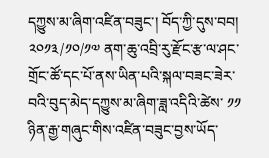དཀྱུས་མ་ཞིག་འཛིན་བཟུང་། བོད་ཀྱི་དུས་བབ། ༢༠༡༣/༡༠/༡༧ ནག་ཆུ་འབྲི་རུ་རྫོང་རྩ་ལ་ཤང་གྲོང་ཚོ་དང་པོ་ནས་ཡིན་པའི་སྐལ་བཟང་ཟེར་བའི་བུད་མེད་དཀྱུས་མ་ཞིག་ཟླ་འདིའི་ཚེས་ ༡༡ ཉིན་རྒྱ་གཞུང་གིས་འཛིན་བཟུང་བྱས་ཡོད་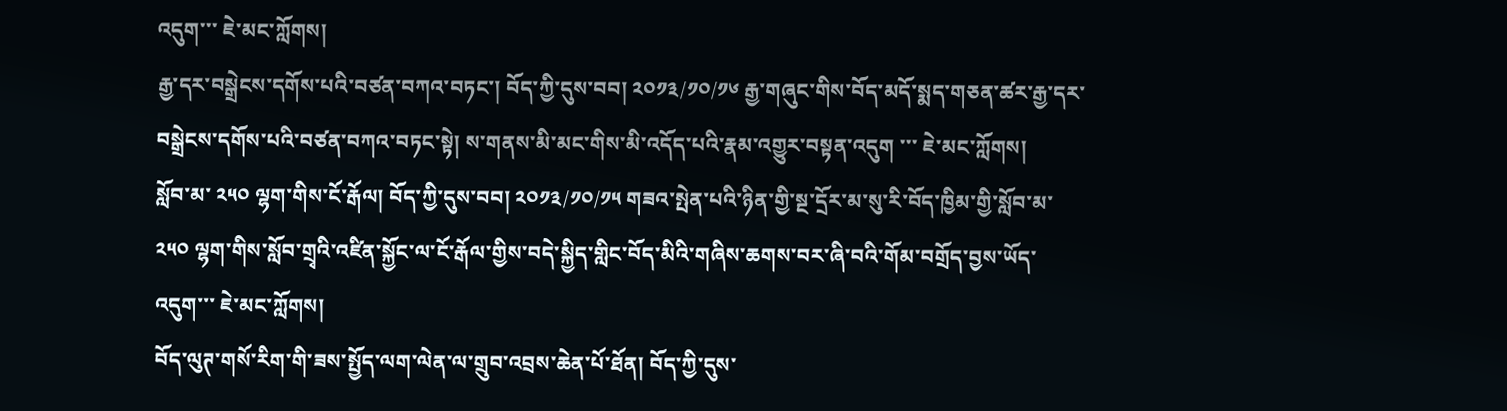འདུག་་་ ཇེ་མང་ཀློགས།
རྒྱ་དར་བསྒྲེངས་དགོས་པའི་བཙན་བཀའ་བཏང་། བོད་ཀྱི་དུས་བབ། ༢༠༡༣/༡༠/༡༦ རྒྱ་གཞུང་གིས་བོད་མདོ་སྨད་གཅན་ཚར་རྒྱ་དར་བསྒྲེངས་དགོས་པའི་བཙན་བཀའ་བཏང་སྟེ། ས་གནས་མི་མང་གིས་མི་འདོད་པའི་རྣམ་འགྱུར་བསྟན་འདུག ་་་ ཇེ་མང་ཀློགས།
སློབ་མ་ ༢༥༠ ལྷག་གིས་ངོ་རྒོལ། བོད་ཀྱི་དུས་བབ། ༢༠༡༣/༡༠/༡༥ གཟའ་སྤེན་པའི་ཉིན་གྱི་སྔ་དྲོར་མ་སུ་རི་བོད་ཁྱིམ་གྱི་སློབ་མ་ ༢༥༠ ལྷག་གིས་སློབ་གྲྭའི་འཛིན་སྐྱོང་ལ་ངོ་རྒོལ་གྱིས་བདེ་སྐྱིད་གླིང་བོད་མིའི་གཞིས་ཆགས་བར་ཞི་བའི་གོམ་བགྲོད་བྱས་ཡོད་འདུག་་་ ཇེ་མང་ཀློགས།
བོད་ལུཊ་གསོ་རིག་གི་ཟས་སྤྱོད་ལག་ལེན་ལ་གྲུབ་འབྲས་ཆེན་པོ་ཐོན། བོད་ཀྱི་དུས་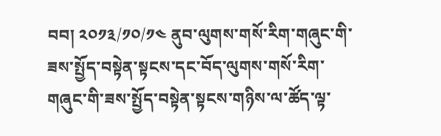བབ། ༢༠༡༣/༡༠/༡༤ ནུབ་ལུགས་གསོ་རིག་གཞུང་གི་ཟས་སྤྱོད་བསྟེན་སྟངས་དང་བོད་ལུགས་གསོ་རིག་གཞུང་གི་ཟས་སྤྱོད་བསྟེན་སྟངས་གཉིས་ལ་ཚོད་ལྟ་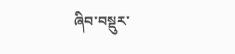ཞིབ་བསྡུར་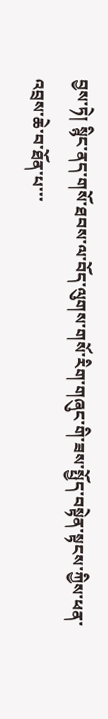བྱས་ཏེ། སྙིང་ནད་གསོ་ཐབས་ལ་བོད་ལུགས་གསོ་རིག་གཞུང་གི་ཟས་སྤྱོད་བསྟེན་སྟངས་ཀྱིས་ཕན་འབྲས་ཆེ་བ་ཐོན་པ་་་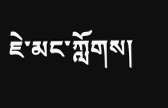ཇེ་མང་ཀློགས།